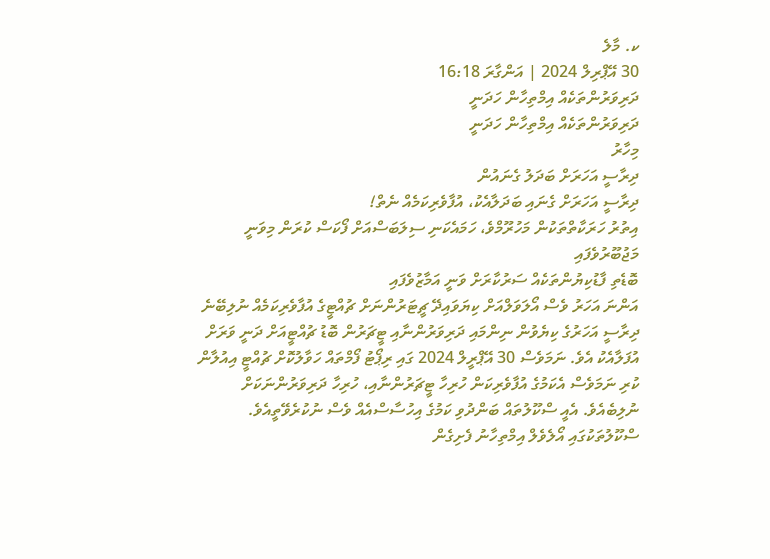ކ. މާލެ
30 އޭޕްރިލް 2024 | އަންގާރަ 16:18
ދަރިވަރުންތަކެއް އިމްތިހާން ހަދަނީ
ދަރިވަރުންތަކެއް އިމްތިހާން ހަދަނީ
މިހާރު
ދިރާސީ އަހަރަށް ބަދަލު ގެނައުން
ދިރާސީ އަހަރަށް ގެނައި ބަދަލާއެކު، އުފާވެރިކަމެއް ނެތް!
އިތުރު ހަރަކާތްތަކުން މަހުރޫމްވެ، ހަމައެކަނި ސިލަބަސްއަށް ފޯކަސް ކުރަން މިވަނީ މަޖުބޫރުވެފައި
ބޮޑެތި ފާޑުކިޔުންތަކެއް ސަރުކާރަށް ވަނީ އަމާޒުވެފައި
އަންނަ އަހަރު ވެސް އޯލަވަލްއަށް ކިޔަވައިދޭ ޗީޓަރުންނަށް ޗުއްޓީގެ އުފާވެރިކަމެއް ނުލިބޭނެ
ދިރާސީ އަހަރުގެ ކިޔެވުން ނިންމައި ދަރިވަރުންނާއި ޓީޗަރުން ބޮޑު ޗުއްޓީއަށް ދަނީ ވަރަށް އުފަލާއެކު އެވެ. ނަމަވެސް 30 އޭޕްރީލް 2024 ގައި ރިޕޯޓު ފޯމްތައް ހަވާލުކޮށް ޗުއްޓީ އިއުލާން ކުރި ނަމަވެސް އެކަމުގެ އުފާވެރިކަން ހުރިހާ ޓީޗަރުންނާއި، ހުރިހާ ދަރިވަރުންނަކަށް ނުލިބެއެވެ. އެއީ ސްކޫލުތައް ބަންދުވި ކަމުގެ އިހުސާސްއެއް ވެސް ނުކުރެވޭތީއެވެ. ސްކޫލުތަކުގައި އޯލެވެލް އިމްތިހާނު ފެށިގެން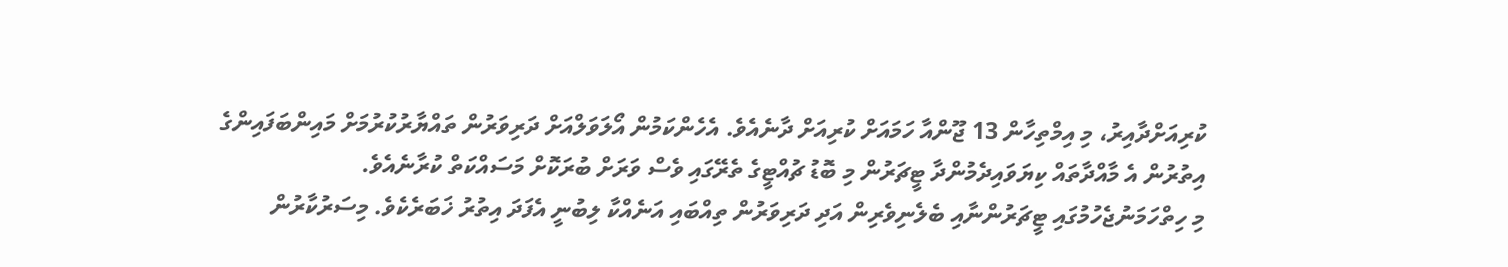ކުރިއަށްދާއިރު، މި އިމްތިހާން 13 ޖޫންއާ ހަމައަށް ކުރިއަށް ދާނެއެވެ. އެހެންކަމުން އޯލަވަލްއަށް ދަރިވަރުން ތައްޔާރުކުރުމަށް މައިންބަފައިންގެ އިތުރުން އެ މާއްދާތައް ކިޔަވައިދެމުންދާ ޓީޗަރުން މި ބޮޑު ޗުއްޓީގެ ތެރޭގައި ވެސް ވަރަށް ބުރަކޮށް މަސައްކަތް ކުރާނެއެވެ.
މި ހިތްހަމަނުޖެހުމުގައި ޓީޗަރުންނާއި ބެލެނިވެރިން އަދި ދަރިވަރުން ތިއްބައި އަނެއްކާ ލިބުނީ އެފަދަ އިތުރު ޚަބަރެކެވެ. މިސަރުކާރުން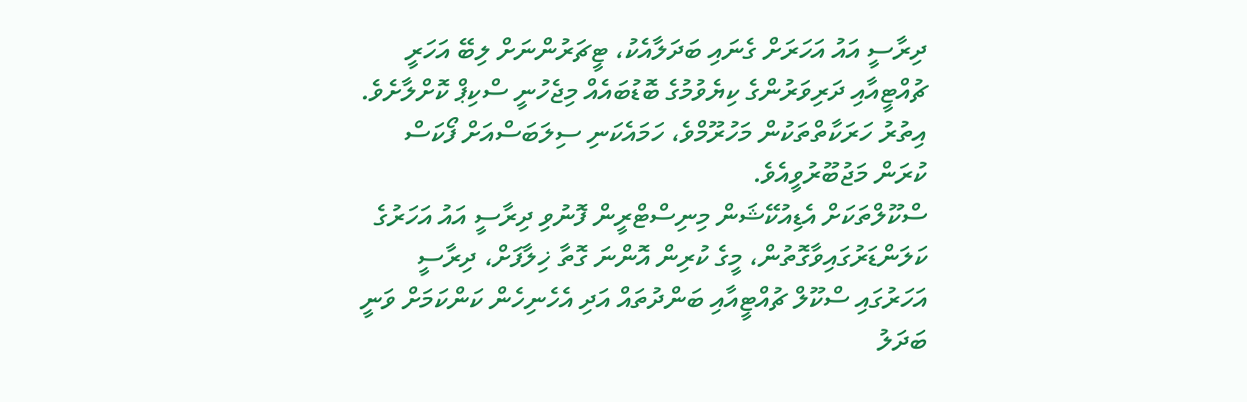ދިރާސީ އައު އަހަރަށް ގެނައި ބަދަލާއެކު، ޓީޗަރުންނަށް ލިބޭ އަހަރީ ޗުއްޓީއާއި ދަރިވަރުންގެ ކިޔެވުމުގެ ބޮޑުބައެއް މިޖެހުނީ ސްކިޕް ކޮށްލާށެވެ. އިތުރު ހަރަކާތްތަކުން މަހުރޫމްވެ، ހަމައެކަނި ސިލަބަސްއަށް ފޯކަސް ކުރަން މަޖުބޫރުވީއެވެ.
ސްކޫލްތަކަށް އެޑިއުކޭޝަން މިނިސްޓްރީން ފޮނުވި ދިރާސީ އައު އަހަރުގެ ކަލަންޑަރުގައިވާގޮތުން، މީގެ ކުރިން އޮންނަ ގޮތާ ޚިލާފަށް، ދިރާސީ އަހަރުގައި ސްކޫލް ޗުއްޓީއާއި ބަންދުތައް އަދި އެހެނިހެން ކަންކަމަށް ވަނީ ބަދަލު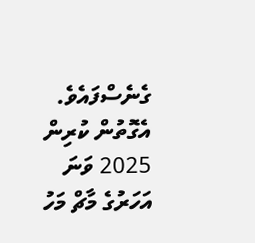ގެނެސްފައެވެ. އެގޮތުން ކުރިން 2025 ވަނަ އަހަރުގެ މާޗް މަހު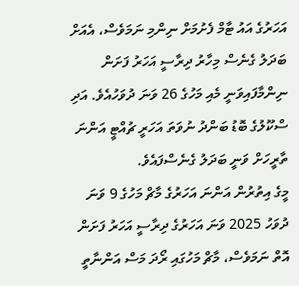އަހަރުގެ އައު ޓާމް ފެށުމަށް ނިންމި ނަމަވެސް، އެއަށް ބަދަލު ގެނެސް މިހާރު ދިރާސީ އަހަރު ފަށަން ނިންމާފައިވަނީ މެއި މަހުގެ 26 ވަނަ ދުވަހުއެވެ. އަދި ސްކޫލުގެ ބޮޑު ބަންދު ނުވަތަ އަހަރީ ޗުއްޓީ އަންނަ ތާރީހަށް ވަނީ ބަދަލު ގެނެސްފައެވެ.
މީގެ އިތުރުން އަންނަ އަހަރުގެ މާޗް މަހުގެ 9 ވަނަ ދުވަހު 2025 ވަނަ އަހަރުގެ ދިރާސީ އަހަރު ފަށަން އޮތް ނަމަވެސް، މާޗް މަހުގައި ރޯދަ މަސް އަންނާތީ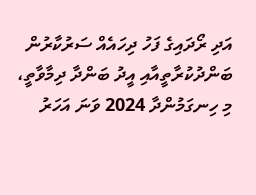އަދި ރޯދައިގެ ފަހު ދިހައެއް ސަރުކާރުން ބަންދުކުރާތީއާއި އީދު ބަންދާ ދިމާވާތީ، މި ހިނގަމުންދާ 2024 ވަނަ އަހަރު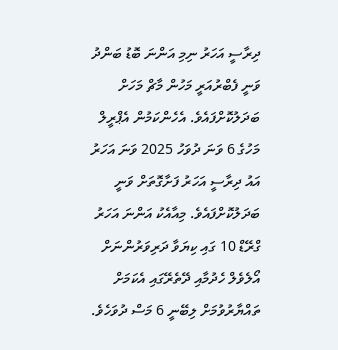ދިރާސީ އަހަރު ނިމި އަންނަ ބޮޑު ބަންދު ވަނީ ފެބްރުއަރީ މަހުން މާޗް މަހަށް ބަދަލުކޮށްފައެވެ. އެހެންކަމުން އެޕްރީލް މަހުގެ 6 ވަނަ ދުވަހު 2025 ވަނަ އަހަރު އައު ދިރާސީ އަހަރު ފަށާގޮތަށް ވަނީ ބަދަލުކޮށްފައެވެ. މިއާއެކު އަންނަ އަހަރު ގްރޭޑް 10 ގައި ކިޔަވާ ދަރިވަރުންނަށް އޯލެވެލް ހެދުމާއި ދޭތެރޭގައި އެކަމަށް ތައްޔާރުވުމަށް ލިބޭނީ 6 މަސް ދުވަހެވެ.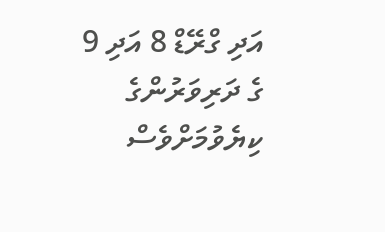އަދި ގްރޭޑް 8 އަދި 9 ގެ ދަރިވަރުންގެ ކިޔެވުމަށްވެސް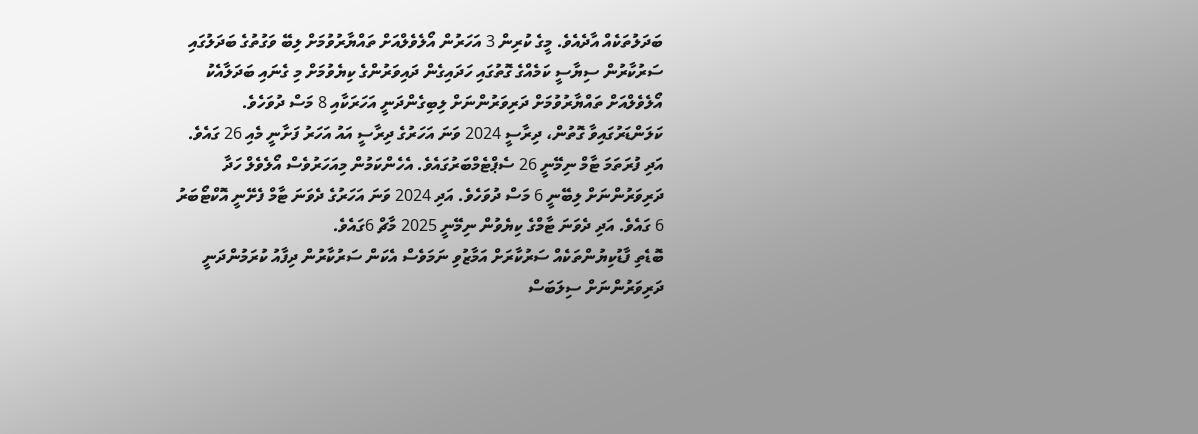ބަދަލުތަކެއް އާދެއެވެ. މީގެ ކުރިން 3 އަހަރުން އޯލެވެލްއަށް ތައްޔާރުވުމަށް ލިބޭ ވަގުތުގެ ބަދަލުގައި ސަރުކާރުން ސިޔާސީ ކަމެއްގެ ގޮތުގައި ހަދައިގެން ދައިވަރުންގެ ކިޔެވުމަށް މި ގެނައި ބަދަލާއެކު އޯލެވެލްއަށް ތައްޔާރުވުމަށް ދަރިވަރުންނަށް ލިބިގެންދަނީ އަހަރަކާއި 8 މަސް ދުވަހެވެ.
ކަލަންޑަރުގައިވާ ގޮތުން، ދިރާސީ 2024 ވަނަ އަހަރުގެ ދިރާސީ އައު އަހަރު ފަށާނީ މެއި 26 ގައެވެ. އަދި ފުރަތަމަ ޓާމް ނިމޭނީ 26 ސެޕްޓެމްބަރުގައެވެ. އެހެންކަމުން މިއަހަރުވެސް އޯލެވެލް ހަދާ ދަރިވަރުންނަށް ލިބޭނީ 6 މަސް ދުވަހެވެ. އަދި 2024 ވަނަ އަހަރުގެ ދެވަނަ ޓާމް ފެށޭނީ އޮކްޓޯބަރު 6 ގައެވެ. އަދި ދެވަނަ ޓާމްގެ ކިޔެވުން ނިމޭނީ 2025 މާޗް 6ގައެވެ.
ބޮޑެތި ފާޑުކިޔުންތަކެއް ސަރުކާރަށް އަމާޒުވި ނަމަވެސް އެކަން ސަރުކާރުން ދިފާއު ކުރަމުންދަނީ ދަރިވަރުންނަށް ސިލަބަސް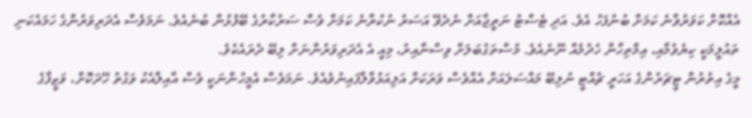އެއްކޮށް ކަވަރުވާނެ ކަމަށް ބުނުފަހު އެވެ. އަދި ޓެސްޓު ނަތީޖާއަށް ނެދެވޭ އަސަރު ނުކުރާނެ ކަމަށް ވެސް ސަރުކާރުގެ ބޭފުޅުން ބުނެއެވެ. ނަމަވެސް އެދަރިވަރުންގެ ހަމައެކަނި ތައުލީމަކީ ކިޔެވުމާއި، އިމްތިހާން ހެދުމެއް ނޫނެއެވެ. މުސްތަގުބަލަށް ވިސްނާއިރު، މިއީ އެ އެދަރިވަރުންނަށް ލިބޭ ދެރައެކެވެ.
މީގެ އިތުރުން ޓީޗަރުންގެ އަހަރީ ޗުއްޓީ ނުލިބޭ މައްސަލައަށް އެއްވެސް ވަރަކަށް އަލިއަޅުވާލާފައިނުވެއެވެ. ނަމަވެސް އެމީހުންނަކީ ވެސް އާއިލާއެކު ވަގުތު ހޭދަކޮށް، ވަޒީފާގެ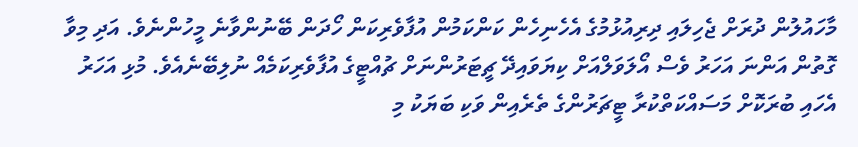މާހައުލުން ދުރަށް ޖެހިލައި ދިރިއުޅުމުގެ އެހެނިހެން ކަންކަމުން އުފާވެރިކަން ހޯދަން ބޭނުންވާނެ މީހުންނެވެ. އަދި މިވާ ގޮތުން އަންނަ އަހަރު ވެސް އޯލަވަލްއަށް ކިޔަވައިދޭ ޗީޓަރުންނަށް ޗުއްޓީގެ އުފާވެރިކަމެއް ނުލިބޭނެއެވެ. މުޅި އަހަރު އެހައި ބުރަކޮށް މަސައްކަތްކުރާ ޓީޗަރުންގެ ތެރެއިން ވަކި ބަޔަކު މި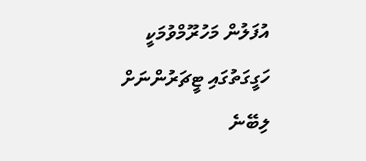އުފަލުން މަހުރޫމްވުމަކީ ހަގީގަތުގައި ޓީޗަރުންނަށް ލިބޭނެ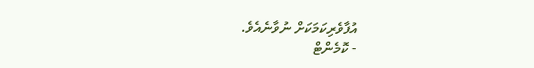އުފާވެރިކަމަކަށް ނުވާނެއެވެ.
- ކޮމެންޓް